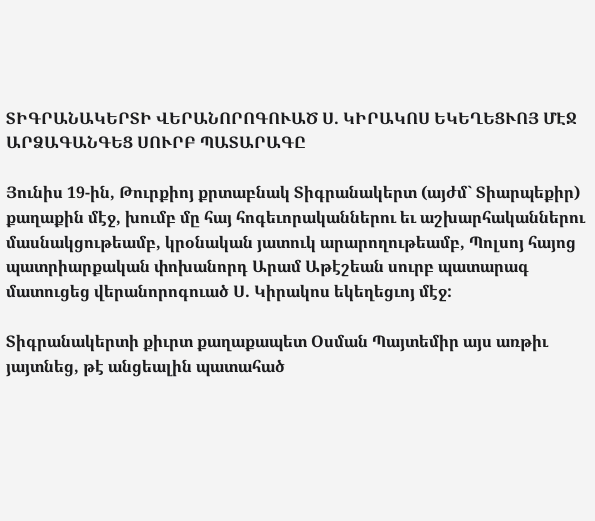ՏԻԳՐԱՆԱԿԵՐՏԻ ՎԵՐԱՆՈՐՈԳՈՒԱԾ Ս. ԿԻՐԱԿՈՍ ԵԿԵՂԵՑՒՈՅ ՄԷՋ ԱՐՁԱԳԱՆԳԵՑ ՍՈՒՐԲ ՊԱՏԱՐԱԳԸ

Յունիս 19-ին, Թուրքիոյ քրտաբնակ Տիգրանակերտ (այժմ` Տիարպեքիր) քաղաքին մէջ, խումբ մը հայ հոգեւորականներու եւ աշխարհականներու մասնակցութեամբ, կրօնական յատուկ արարողութեամբ, Պոլսոյ հայոց պատրիարքական փոխանորդ Արամ Աթէշեան սուրբ պատարագ մատուցեց վերանորոգուած Ս. Կիրակոս եկեղեցւոյ մէջ:

Տիգրանակերտի քիւրտ քաղաքապետ Օսման Պայտեմիր այս առթիւ յայտնեց, թէ անցեալին պատահած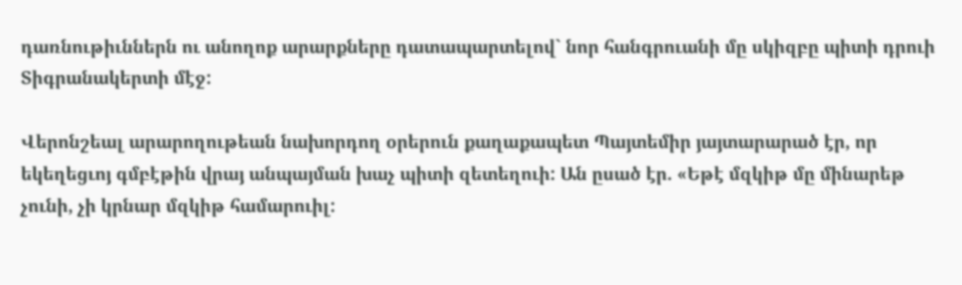դառնութիւններն ու անողոք արարքները դատապարտելով` նոր հանգրուանի մը սկիզբը պիտի դրուի Տիգրանակերտի մէջ:

Վերոնշեալ արարողութեան նախորդող օրերուն քաղաքապետ Պայտեմիր յայտարարած էր, որ եկեղեցւոյ գմբէթին վրայ անպայման խաչ պիտի զետեղուի: Ան ըսած էր. «Եթէ մզկիթ մը մինարեթ չունի, չի կրնար մզկիթ համարուիլ: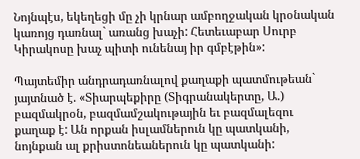Նոյնպէս, եկեղեցի մը չի կրնար ամբողջական կրօնական կառոյց դառնալ` առանց խաչի: Հետեւաբար Սուրբ Կիրակոսը խաչ պիտի ունենայ իր գմբէթին»:

Պայտեմիր անդրադառնալով քաղաքի պատմութեան` յայտնած է. «Տիարպեքիրը (Տիգրանակերտը, Ա.) բազմակրօն, բազմամշակութային եւ բազմալեզու քաղաք է: Ան որքան իսլամներուն կը պատկանի, նոյնքան ալ քրիստոնեաներուն կը պատկանի: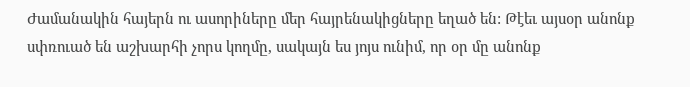Ժամանակին հայերն ու ասորիները մեր հայրենակիցները եղած են: Թէեւ այսօր անոնք սփռուած են աշխարհի չորս կողմը, սակայն ես յոյս ունիմ, որ օր մը անոնք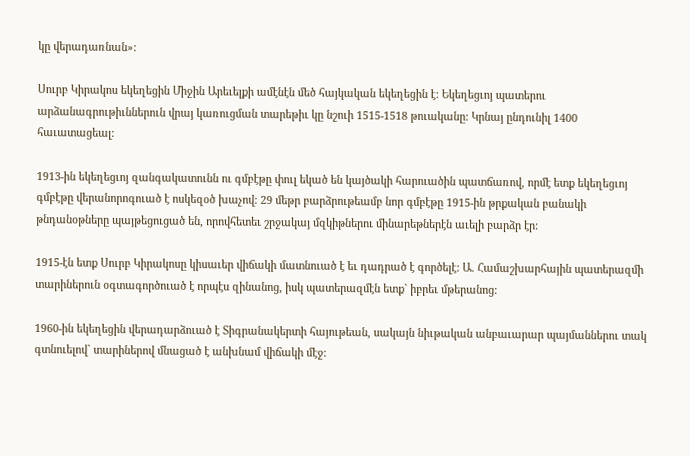կը վերադառնան»:

Սուրբ Կիրակոս եկեղեցին Միջին Արեւելքի ամէնէն մեծ հայկական եկեղեցին է: Եկեղեցւոյ պատերու արձանագրութիւններուն վրայ կառուցման տարեթիւ կը նշուի 1515-1518 թուականը: Կրնայ ընդունիլ 1400 հաւատացեալ:

1913-ին եկեղեցւոյ զանգակատունն ու գմբէթը փուլ եկած են կայծակի հարուածին պատճառով, որմէ ետք եկեղեցւոյ գմբէթը վերանորոգուած է ոսկեզօծ խաչով: 29 մեթր բարձրութեամբ նոր գմբէթը 1915-ին թրքական բանակի թնդանօթները պայթեցուցած են, որովհետեւ շրջակայ մզկիթներու մինարեթներէն աւելի բարձր էր:

1915-էն ետք Սուրբ Կիրակոսը կիսաւեր վիճակի մատնուած է եւ դադրած է գործելէ: Ա. Համաշխարհային պատերազմի տարիներուն օգտագործուած է որպէս զինանոց, իսկ պատերազմէն ետք` իբրեւ մթերանոց:

1960-ին եկեղեցին վերադարձուած է Տիգրանակերտի հայութեան, սակայն նիւթական անբաւարար պայմաններու տակ գտնուելով` տարիներով մնացած է անխնամ վիճակի մէջ: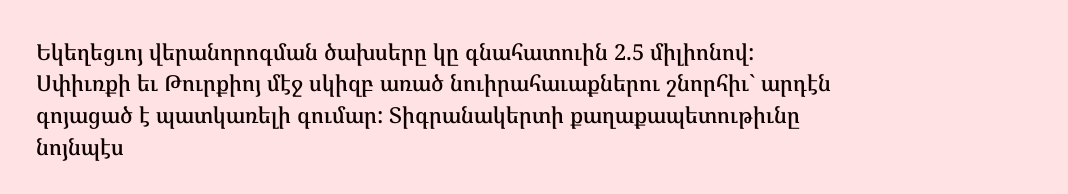Եկեղեցւոյ վերանորոգման ծախսերը կը գնահատուին 2.5 միլիոնով: Սփիւռքի եւ Թուրքիոյ մէջ սկիզբ առած նուիրահաւաքներու շնորհիւ` արդէն գոյացած է պատկառելի գումար: Տիգրանակերտի քաղաքապետութիւնը նոյնպէս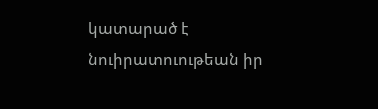կատարած է նուիրատուութեան իր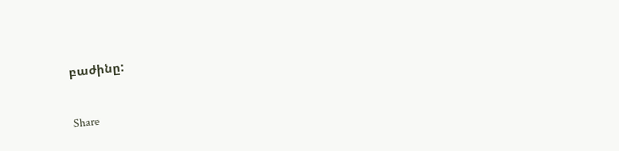բաժինը:

Share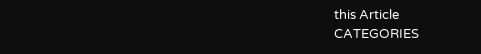this Article
CATEGORIES